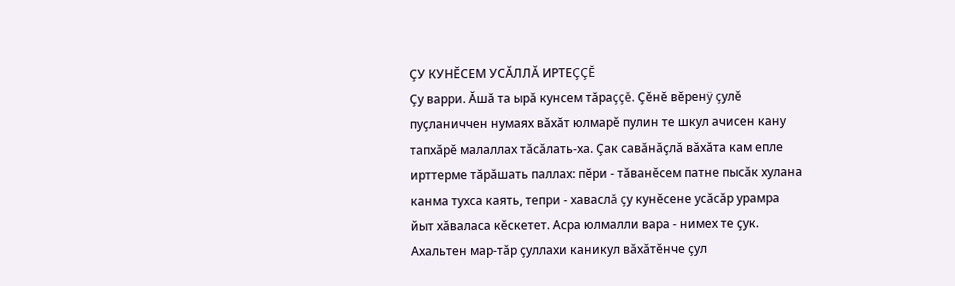ÇУ КУНĔСЕМ УСĂЛЛĂ ИРТЕÇÇĔ
Çу варри. Ăшă та ырă кунсем тăраççĕ. Çĕнĕ вĕренÿ çулĕ пуçланиччен нумаях вăхăт юлмарĕ пулин те шкул ачисен кану тапхăрĕ малаллах тăсăлать-ха. Çак савăнăçлă вăхăта кам епле ирттерме тăрăшать паллах: пĕри - тăванĕсем патне пысăк хулана канма тухса каять, тепри - хаваслă çу кунĕсене усăсăр урамра йыт хăваласа кĕскетет. Асра юлмалли вара - нимех те çук. Ахальтен мар-тăр çуллахи каникул вăхăтĕнче çул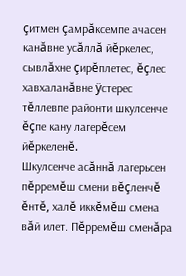çитмен çамрăксемпе ачасен канăвне усăллă йĕркелес, сывлăхне çирĕплетес, ĕçлес хавхаланăвне ÿстерес тĕллевпе районти шкулсенче ĕçпе кану лагерĕсем йĕркеленĕ.
Шкулсенче асăннă лагерьсен пĕрремĕш смени вĕçленчĕ ĕнтĕ, халĕ иккĕмĕш смена вăй илет. Пĕрремĕш сменăра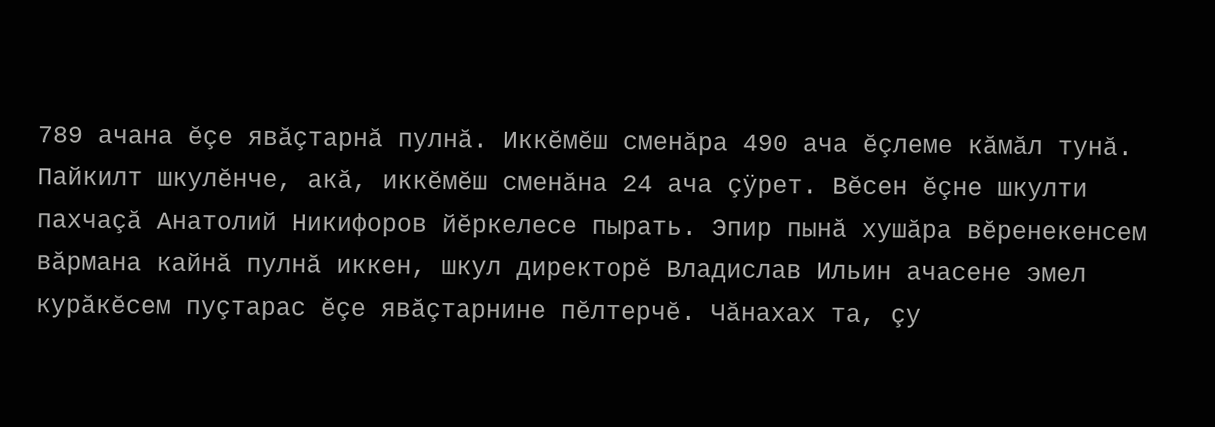789 ачана ĕçе явăçтарнă пулнă. Иккĕмĕш сменăра 490 ача ĕçлеме кăмăл тунă. Пайкилт шкулĕнче, акă, иккĕмĕш сменăна 24 ача çÿрет. Вĕсен ĕçне шкулти пахчаçă Анатолий Никифоров йĕркелесе пырать. Эпир пынă хушăра вĕренекенсем вăрмана кайнă пулнă иккен, шкул директорĕ Владислав Ильин ачасене эмел курăкĕсем пуçтарас ĕçе явăçтарнине пĕлтерчĕ. Чăнахах та, çу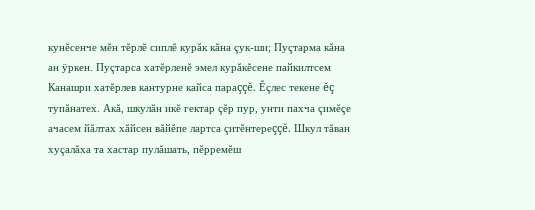кунĕсенче мĕн тĕрлĕ сиплĕ курăк кăна çук-ши; Пуçтарма кăна ан ÿркен. Пуçтарса хатĕрленĕ эмел курăкĕсене пайкилтсем Канашри хатĕрлев кантурне кайса параççĕ. Ĕçлес текене ĕç тупăнатех. Акă, шкулăн икĕ гектар çĕр пур, унти пахча çимĕçе ачасем йăлтах хăйсен вăйĕпе лартса çитĕнтереççĕ. Шкул тăван хуçалăха та хастар пулăшать, пĕрремĕш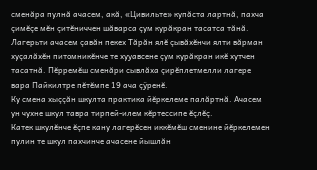сменăра пулнă ачасем, акă, «Цивильте» купăста лартнă, пахча çимĕçе мĕн çитĕниччен шăварса çум курăкран тасатса тăнă. Лагерьти ачасем çавăн пекех Тăрăн ялĕ çывăхĕнчи ялти вăрман хуçалăхĕн питомникĕнче те хуyавсене çум курăкран икĕ хутчен тасатнă. Пĕрремĕш сменăри сывлăха çирĕплетмелли лагере вара Пайкилтре пĕтĕмпе 19 ача çÿренĕ.
Ку смена хыççăн шкулта практика йĕркелеме палăртнă. Ачасем ун чухне шкул тавра тирпей-илем кĕртессипе ĕçлĕç.
Катек шкулĕнче ĕçпе кану лагерĕсен иккĕмĕш сменине йĕркелемен пулин те шкул пахчинче ачасене йышлăн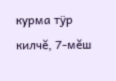курма тÿр килчĕ, 7-мĕш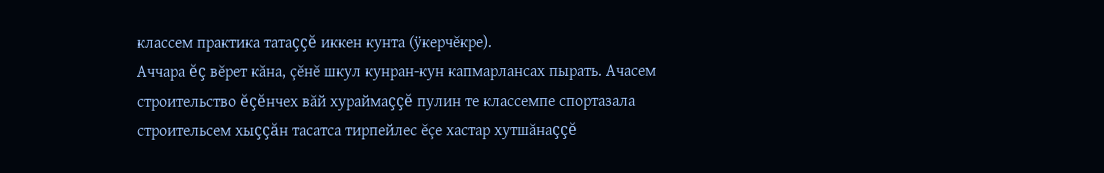классем практика татаççĕ иккен кунта (ÿкерчĕкре).
Аччара ĕç вĕрет кăна, çĕнĕ шкул кунран-кун капмарлансах пырать. Ачасем строительство ĕçĕнчех вăй хураймаççĕ пулин те классемпе спортазала строительсем хыççăн тасатса тирпейлес ĕçе хастар хутшăнаççĕ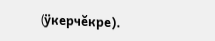(ÿкерчĕкре).